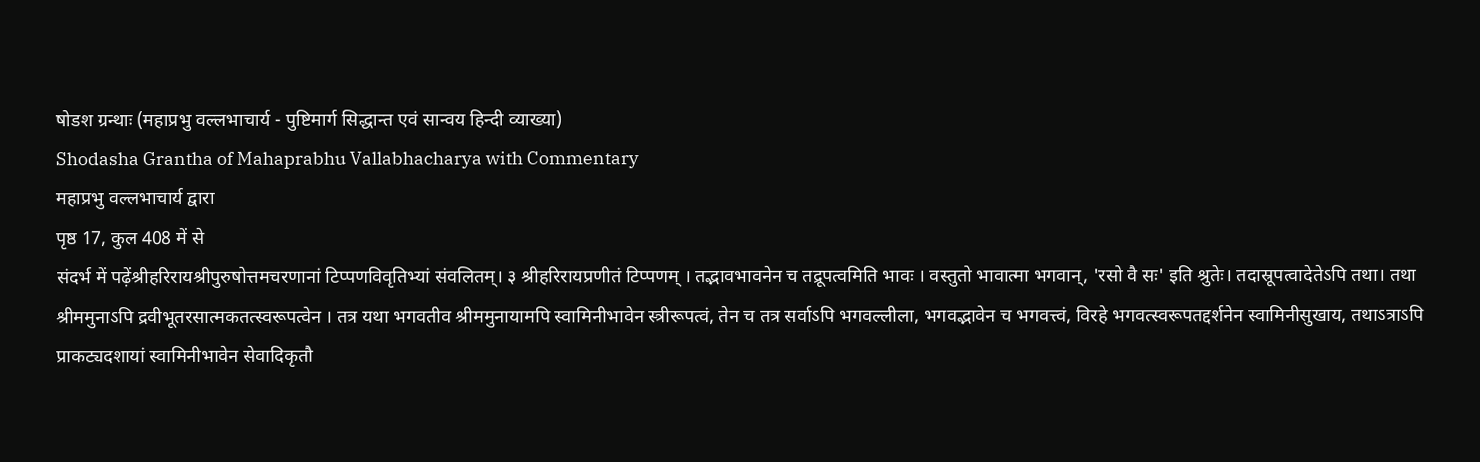षोडश ग्रन्थाः (महाप्रभु वल्लभाचार्य - पुष्टिमार्ग सिद्धान्त एवं सान्वय हिन्दी व्याख्या)
Shodasha Grantha of Mahaprabhu Vallabhacharya with Commentary
महाप्रभु वल्लभाचार्य द्वारा
पृष्ठ 17, कुल 408 में से
संदर्भ में पढ़ेंश्रीहरिरायश्रीपुरुषोत्तमचरणानां टिप्पणविवृतिभ्यां संवलितम्। ३ श्रीहरिरायप्रणीतं टिप्पणम् । तद्भावभावनेन च तद्रूपत्वमिति भावः । वस्तुतो भावात्मा भगवान्, 'रसो वै सः' इति श्रुतेः। तदास्रूपत्वादेतेऽपि तथा। तथा श्रीममुनाऽपि द्रवीभूतरसात्मकतत्स्वरूपत्वेन । तत्र यथा भगवतीव श्रीममुनायामपि स्वामिनीभावेन स्त्रीरूपत्वं, तेन च तत्र सर्वाऽपि भगवल्लीला, भगवद्भावेन च भगवत्त्वं, विरहे भगवत्स्वरूपतद्दर्शनेन स्वामिनीसुखाय, तथाऽत्राऽपि प्राकट्यदशायां स्वामिनीभावेन सेवादिकृतौ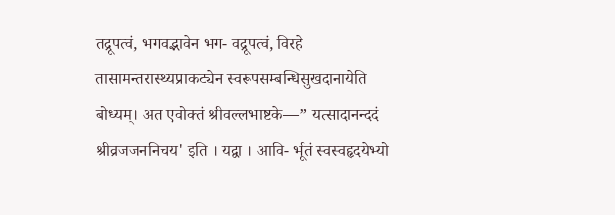तद्रूपत्वं, भगवद्भावेन भग- वद्रूपत्वं, विरहे तासामन्तरास्थ्यप्राकट्येन स्वरूपसम्बन्धिसुखदानायेति बोध्यम्। अत एवोक्तं श्रीवल्लभाष्टके—” यत्सादानन्ददं श्रीव्रजजननिचय' इति । यद्वा । आवि- र्भूतं स्वस्वहृदयेभ्यो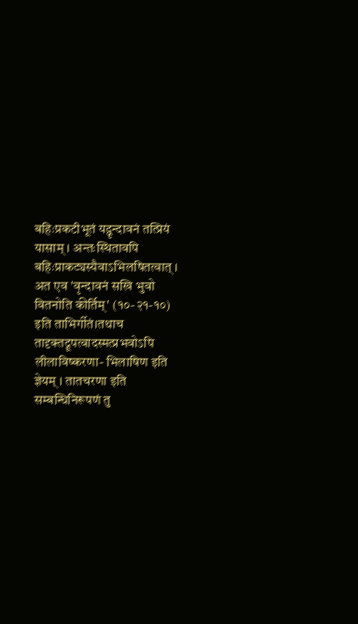बहिःप्रकटीभूतं यद्वृन्दावनं तत्प्रियं यासाम् । अन्तःस्थितावपि बहिःप्राकट्यस्यैवाऽभिलषितत्वात् । अत एव 'वृन्दावनं सखि भुवो वितनोति कीर्तिम्' (१०-२१-१०) इति ताभिर्गीतं।तथाच तादृक्तद्रूपत्वादस्मत्प्रभवोऽपि लीलाविष्करणा- भिलाषिण इति ज्ञेयम् । तातचरणा इति सम्बन्धिनिरूपणं तु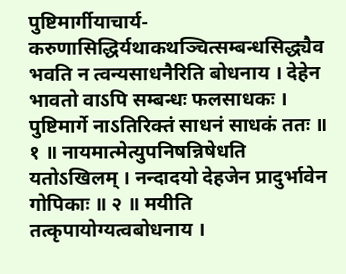पुष्टिमार्गीयाचार्य- करुणासिद्धिर्यथाकथञ्चित्सम्बन्धसिद्ध्यैव भवति न त्वन्यसाधनैरिति बोधनाय । देहेन भावतो वाऽपि सम्बन्धः फलसाधकः । पुष्टिमार्गे नाऽतिरिक्तं साधनं साधकं ततः ॥ १ ॥ नायमात्मेत्युपनिषन्निषेधति यतोऽखिलम् । नन्दादयो देहजेन प्रादुर्भावेन गोपिकाः ॥ २ ॥ मयीति तत्कृपायोग्यत्वबोधनाय ।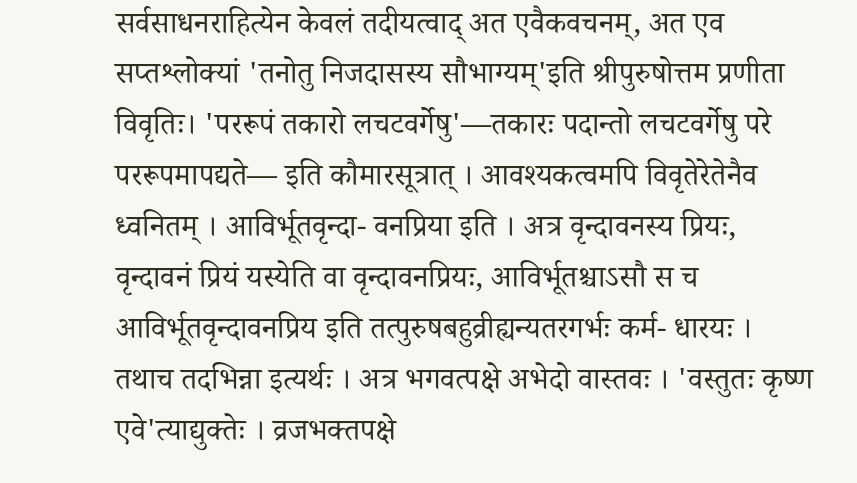सर्वसाधनराहित्येन केवलं तदीयत्वाद् अत एवैकवचनम्, अत एव सप्तश्लोक्यां 'तनोतु निजदासस्य सौभाग्यम्'इति श्रीपुरुषोत्तम प्रणीता विवृतिः। 'पररूपं तकारो लचटवर्गेषु'—तकारः पदान्तो लचटवर्गेषु परे पररूपमापद्यते— इति कौमारसूत्रात् । आवश्यकत्वमपि विवृतेरेतेनैव ध्वनितम् । आविर्भूतवृन्दा- वनप्रिया इति । अत्र वृन्दावनस्य प्रियः, वृन्दावनं प्रियं यस्येति वा वृन्दावनप्रियः, आविर्भूतश्चाऽसौ स च आविर्भूतवृन्दावनप्रिय इति तत्पुरुषबहुव्रीह्यन्यतरगर्भः कर्म- धारयः । तथाच तदभिन्ना इत्यर्थः । अत्र भगवत्पक्षे अभेदो वास्तवः । 'वस्तुतः कृष्ण एवे'त्याद्युक्तेः । व्रजभक्तपक्षे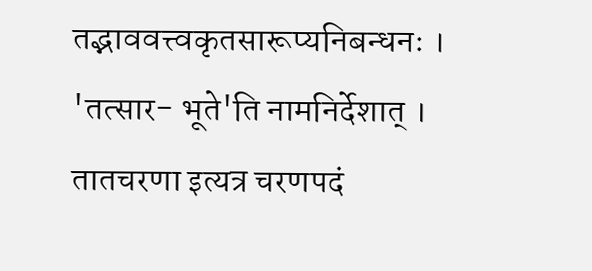तद्भाववत्त्वकृतसारूप्यनिबन्धनः । 'तत्सार- भूते'ति नामनिर्देशात् । तातचरणा इत्यत्र चरणपदं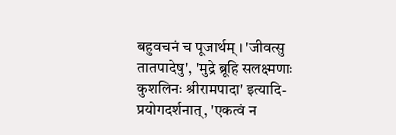बहुवचनं च पूजार्थम् । 'जीवत्सु तातपादेषु', 'मुद्रे ब्रूहि सलक्ष्मणाः कुशलिनः श्रीरामपादा' इत्यादि- प्रयोगदर्शनात्, 'एकत्वं न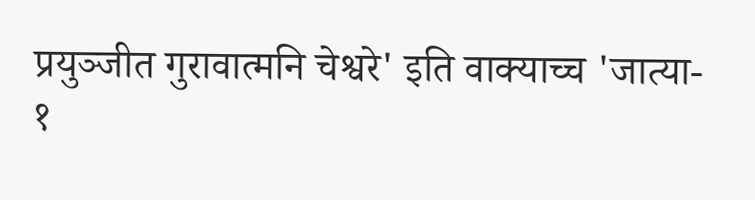प्रयुञ्जीत गुरावात्मनि चेश्वरे' इति वाक्याच्च 'जात्या-
१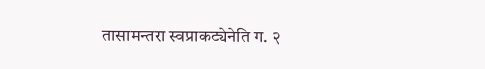तासामन्तरा स्वप्राकट्येनेति ग. २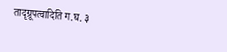तादृग्रूपत्वादिति ग.घ. ३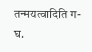तन्मयत्वादिति ग-घ.